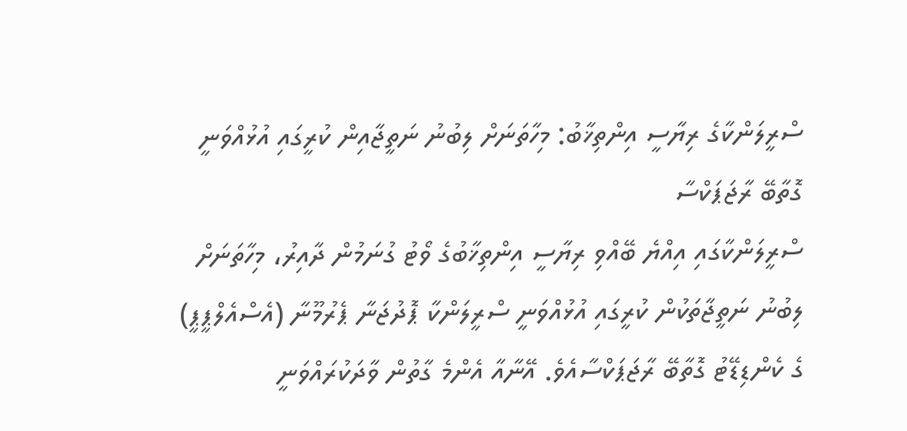ސްރީލަންކާގެ ރިޔާސީ އިންތިޚާބު: މިހާތަނަށް ލިބުނު ނަތީޖާއިން ކުރީގައި އުޅުއްވަނީ ގޮތާބޭ ރާޖަޕަކްސާ
ސްރީލަންކާގައި އިއްޔެ ބޭއްވި ރިޔާސީ އިންތިޚާބުގެ ވޯޓު ގުނަމުން ދާއިރު، މިހާތަނަށް ލިބުނު ނަތީޖާތަކުން ކުރީގައި އުޅުއްވަނީ ސްރީލަންކާ ޕޮދުޖަނާ ޕެރުމޫނާ (އެސްއެލްޕީޕީ) ގެ ކެންޑިޑޭޓު ގޮތާބޭ ރާޖަޕަކްސާއެވެ. އޭނާއާ އެންމެ ގާތުން ވާދަކުރައްވަނީ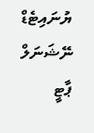ޔުނައިޓެޑް ނޭޝަނަލް ޕާޓީ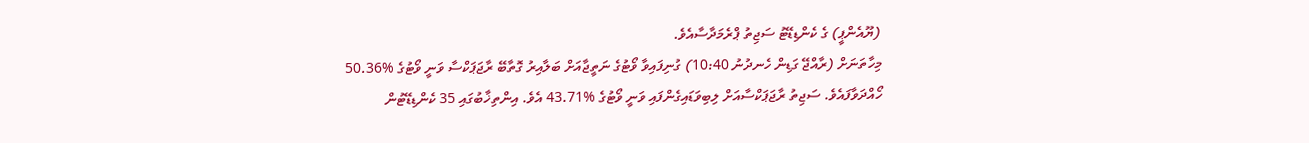(ޔޫއެންޕީ) ގެ ކެންޑިޑޭޓު ސަޖިތު ޕްރެމަދާސާއެވެ.
މިހާތަނަށް (ރާއްޖޭ ގަޑިން ހެނދުނު 10:40) ގުނިފައިވާ ވޯޓުގެ ނަތީޖާއަށް ބަލާއިރު ގޮތާބޭ ރާޖަޕަކްސާ ވަނީ ވޯޓުގެ %50.36 ހޯއްދަވާފައެވެ. ސަޖިތު ރާޖަޕަކްސާއަށް ލިބިވަޑައިގެންފައި ވަނީ ވޯޓުގެ %43.71 އެވެ. އިންތިޚާބުގައި 35 ކެންޑިޑޭޓުން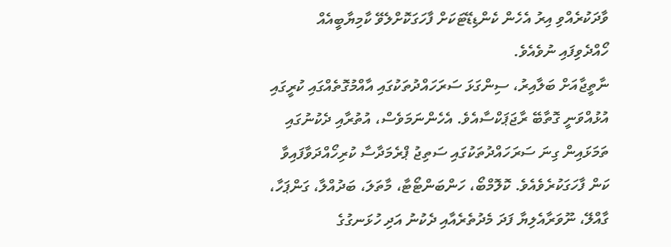ވާދަކުރެއްވި އިރު އެހެން ކެންޑިޑޭޓަކަށް ފާހަގަކޮށްލެވޭ ކާމިޔާބީއެއް ހޯއްދެވިފައި ނުވެއެވެ.
ނާތީޖާއަށް ބަލާއިރު، ސިންގަޅަ ސަރަހައްދުތަކުގައި އާއްމުގޮތެއްގައި ކުރީގައި އުޅުއްވަނީ ގޮތާބޭ ރާޖަޕަކްސާއެވެ. އެހެންނަމަވެސް، އުތުރާއި ދެކުނުގައި ތަމަޅައިން ގިނަ ސަރަހައްދުތަކުގައި ސަތިޖު ޕްރެމަދާސާ ކުރިހޯއްދަވާފައިވާ ކަން ފާހަގަކުރެވެއެވެ. ކޮލޮމްބޯ، ހަންބަންޓޯޓާ، މާތަލަ، ބަދުއްލާ، ގަންޕަހާ، ގާއްލޭ، ނޫވަރާއެލިޔާ ފަދަ މެދުތެރެއާއި ދެކުނު އަދި ހުޅަނގުގެ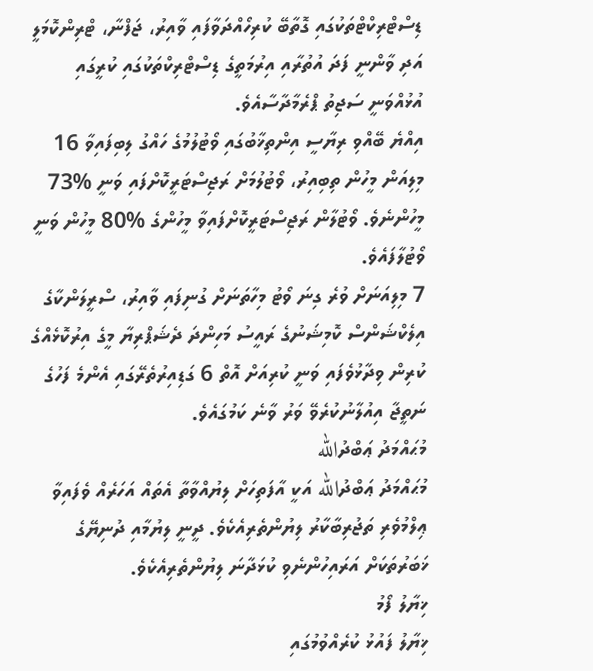ޑިސްޓްރިކްޓްތަކުގައި ގޮތާބޭ ކުރިހޯއްދަވާފައި ވާއިރު، ޖަފްނާ، ޓްރިންކޮމަލީ އަދި ވާންނީ ފަދަ އުތުރާއި އިރުމަތީގެ ޑިސްޓްރިކްތަކުގައި ކުރީގައި އުޅުއްވަނީ ސަޖިތު ޕްރެމާދާސާއެވެ.
އިއްޔެ ބޭއްވި ރިޔާސީ އިންތިޚާބުގައި ވޯޓުލުމުގެ ހައްގު ލިބިފައިވާ 16 މިލިއަން މީހުން ތިބިއިރު، ވޯޓުލުމަށް ރަޖިސްޓަރީކޮށްފައި ވަނީ %73 މީހުންނެވެ. ވޯޓުލާން ރަޖިސްޓަރީކޮށްފައިވާ މީހުންގެ %80 މީހުން ވަނީ ވޯޓުލާފައެވެ.
7 މިލިއަނަށް ވުރެ ގިނަ ވޯޓު މިހާތަނަށް ގުނިފައި ވާއިރު، ސްރީލަންކާގެ އިލެކްޝަންސް ކޮމިޝަނުގެ ރައީސު މަހިންދަ ދެޝަޕްރިޔާ މީގެ އިރުކޮޅެއްގެ ކުރިން ވިދާޅުވެފައި ވަނީ ކުރިއަށް އޮތް 6 ގަޑިއިރުތެރޭގައި އެންމެ ފަހުގެ ނަތީޖާ އިއުލާނުކުރެވޭ ވަރު ވާނެ ކަމުގައެވެ.
މުޙައްމަދު ޢަބްދުالله
މުޙައްމަދު ޢަބްދުالله އަކީ އާފަތިހަށް ލިޔުއްވާތާ އެތައް އަހަރެއް ވެފައިވާ ޢިލްމުވެރި ތަޖުރިބާކާރު ލިޔުންތެރިއެކެވެ. ދީނީ ލިޔުމާއި ދުނިޔޭގެ ޚަބަރުތަކަށް އަރައިހުންނެވި ކުޅަދާނަ ލިޔުންތެރިއެކެވެ.
ޚިޔާލު ފޯމު
ޚިޔާލު ފައުޅު ކުރެއްވުމުގައި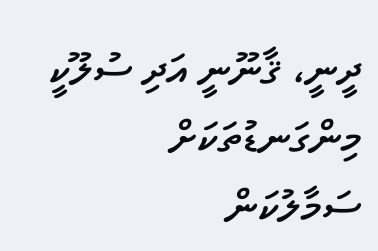ދީނީ، ޤާނޫނީ އަދި ސުލޫކީ މިންގަނޑުތަކަށް ސަމާލުކަން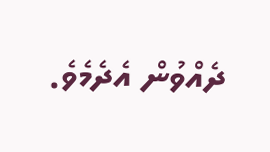ދެއްވުން އެދެމެވެ.